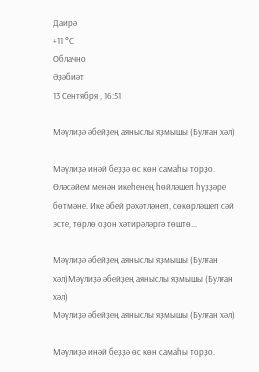Даирә
+11 °С
Облачно
Әҙәбиәт
13 Сентября , 16:51

Мәүлиҙә әбейҙең аяныслы яҙмышы (Булған хәл)

Мәүлиҙә инәй беҙҙә өс көн самаһы торҙо. Өләсәйем менән икеһенең һөйләшеп һүҙҙәре бөтмәне. Ике әбей рәхәтләнеп, сөкөрләшеп сәй эсте, төрлө оҙон хәтирәләргә төштө...

Мәүлиҙә әбейҙең аяныслы яҙмышы (Булған хәл)Мәүлиҙә әбейҙең аяныслы яҙмышы (Булған хәл)
Мәүлиҙә әбейҙең аяныслы яҙмышы (Булған хәл)

Мәүлиҙә инәй беҙҙә өс көн самаһы торҙо.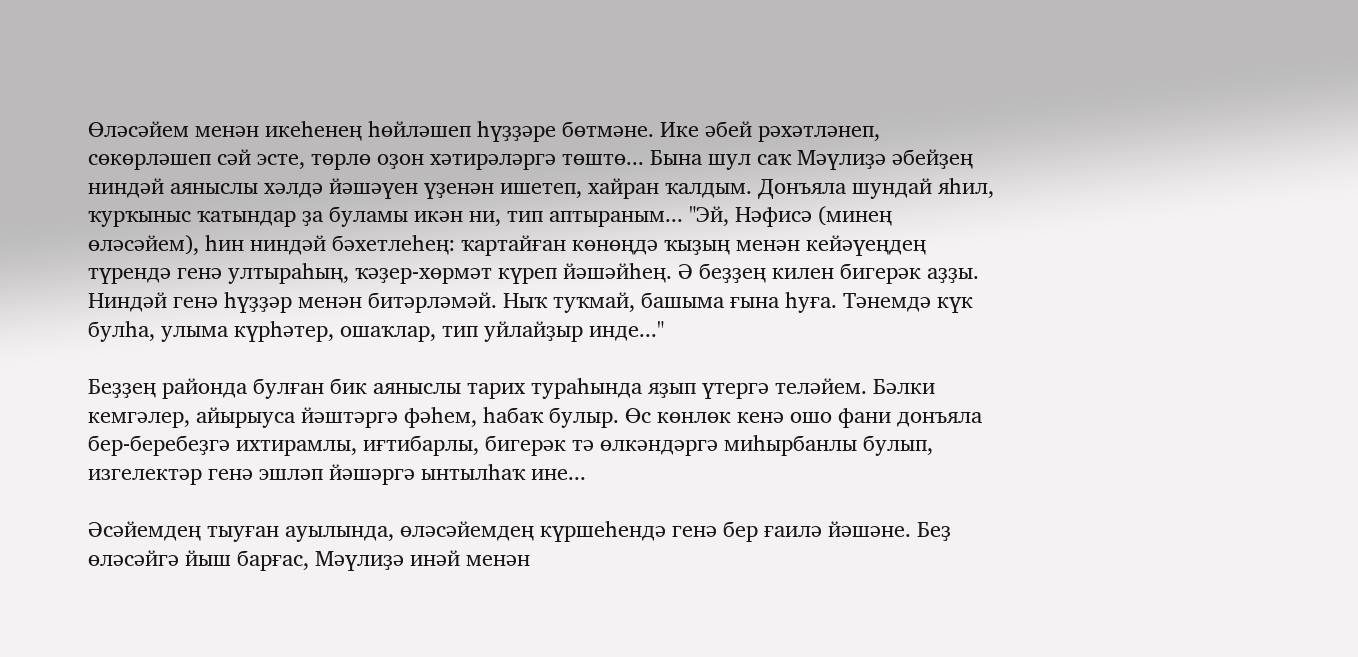Өләсәйем менән икеһенең һөйләшеп һүҙҙәре бөтмәне. Ике әбей рәхәтләнеп, сөкөрләшеп сәй эсте, төрлө оҙон хәтирәләргә төштө... Бына шул саҡ Мәүлиҙә әбейҙең ниндәй аяныслы хәлдә йәшәүен үҙенән ишетеп, хайран ҡалдым. Донъяла шундай яһил, ҡурҡыныс ҡатындар ҙа буламы икән ни, тип аптыраным... "Эй, Нәфисә (минең өләсәйем), һин ниндәй бәхетлеһең: ҡартайған көнөңдә ҡыҙың менән кейәүеңдең түрендә генә ултыраһың, ҡәҙер-хөрмәт күреп йәшәйһең. Ә беҙҙең килен бигерәк аҙҙы. Ниндәй генә һүҙҙәр менән битәрләмәй. Ныҡ туҡмай, башыма ғына һуға. Тәнемдә күк булһа, улыма күрһәтер, ошаҡлар, тип уйлайҙыр инде..."

Беҙҙең районда булған бик аяныслы тарих тураһында яҙып үтергә теләйем. Бәлки кемгәлер, айырыуса йәштәргә фәһем, һабаҡ булыр. Өс көнлөк кенә ошо фани донъяла бер-беребеҙгә ихтирамлы, иғтибарлы, бигерәк тә өлкәндәргә миһырбанлы булып, изгелектәр генә эшләп йәшәргә ынтылһаҡ ине...

Әсәйемдең тыуған ауылында, өләсәйемдең күршеһендә генә бер ғаилә йәшәне. Беҙ өләсәйгә йыш барғас, Мәүлиҙә инәй менән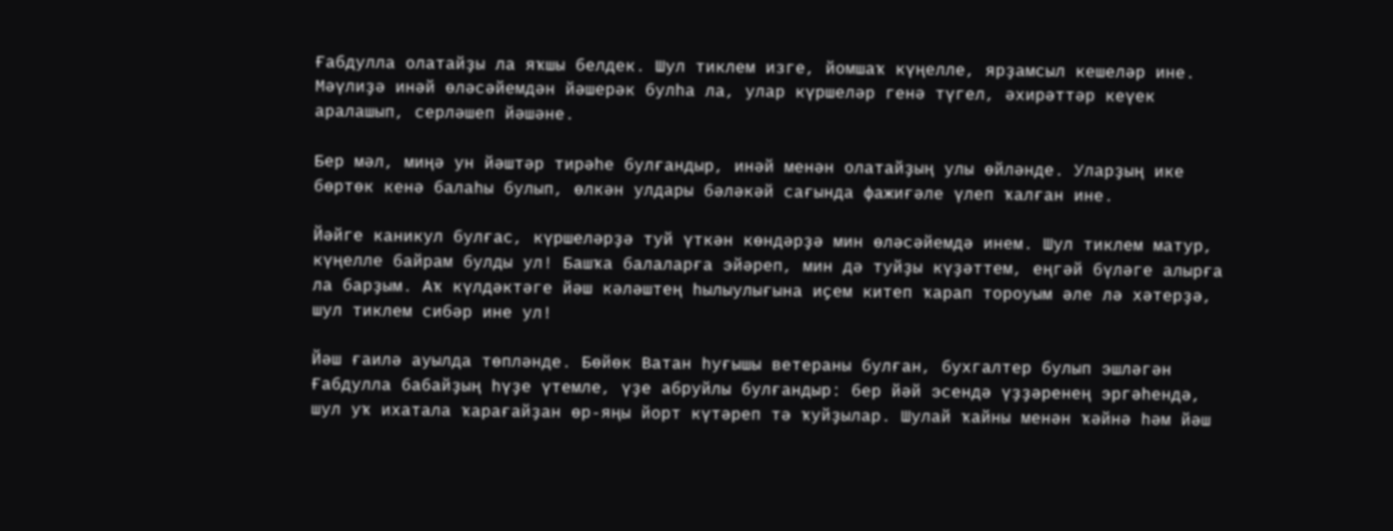Ғабдулла олатайҙы ла яҡшы белдек. Шул тиклем изге, йомшаҡ күңелле, ярҙамсыл кешеләр ине. Мәүлиҙә инәй өләсәйемдән йәшерәк булһа ла, улар күршеләр генә түгел, әхирәттәр кеүек аралашып, серләшеп йәшәне.

Бер мәл, миңә ун йәштәр тирәһе булғандыр, инәй менән олатайҙың улы өйләнде. Уларҙың ике бөртөк кенә балаһы булып, өлкән улдары бәләкәй сағында фажиғәле үлеп ҡалған ине.

Йәйге каникул булғас, күршеләрҙә туй үткән көндәрҙә мин өләсәйемдә инем. Шул тиклем матур, күңелле байрам булды ул! Башҡа балаларға эйәреп, мин дә туйҙы күҙәттем, еңгәй бүләге алырға ла барҙым. Аҡ күлдәктәге йәш кәләштең һылыулығына иҫем китеп ҡарап тороуым әле лә хәтерҙә, шул тиклем сибәр ине ул!

Йәш ғаилә ауылда төпләнде. Бөйөк Ватан һуғышы ветераны булған, бухгалтер булып эшләгән Ғабдулла бабайҙың һүҙе үтемле, үҙе абруйлы булғандыр: бер йәй эсендә үҙҙәренең эргәһендә, шул уҡ ихатала ҡарағайҙан өр-яңы йорт күтәреп тә ҡуйҙылар. Шулай ҡайны менән ҡәйнә һәм йәш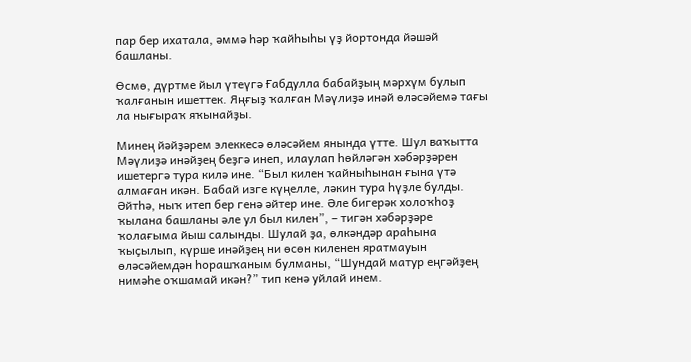пар бер ихатала, әммә һәр ҡайһыһы үҙ йортонда йәшәй башланы.

Өсмө, дүртме йыл үтеүгә Ғабдулла бабайҙың мәрхүм булып ҡалғанын ишеттек. Яңғыҙ ҡалған Мәүлиҙә инәй өләсәйемә тағы ла нығыраҡ яҡынайҙы.

Минең йәйҙәрем элеккесә өләсәйем янында үтте. Шул ваҡытта Мәүлиҙә инәйҙең беҙгә инеп, илаулап һөйләгән хәбәрҙәрен ишетергә тура килә ине. “Был килен ҡайныһынан ғына үтә алмаған икән. Бабай изге күңелле, ләкин тура һүҙле булды. Әйтһә, ныҡ итеп бер генә әйтер ине. Әле бигерәк холоҡһоҙ ҡылана башланы әле ул был килен”, – тигән хәбәрҙәре ҡолағыма йыш салынды. Шулай ҙа, өлкәндәр араһына ҡыҫылып, күрше инәйҙең ни өсөн киленен яратмауын өләсәйемдән һорашҡаным булманы, “Шундай матур еңгәйҙең нимәһе оҡшамай икән?” тип кенә уйлай инем.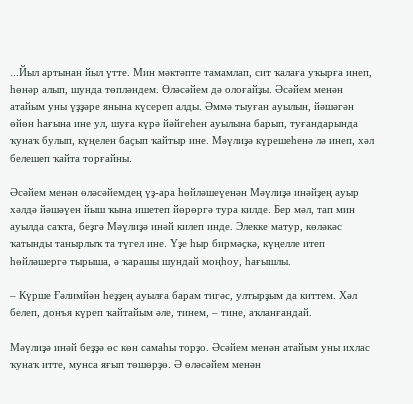...Йыл артынан йыл үтте. Мин мәктәпте тамамлап, сит ҡалаға уҡырға инеп, һөнәр алып, шунда төпләндем. Өләсәйем дә олоғайҙы. Әсәйем менән атайым уны үҙҙәре янына күсереп алды. Әммә тыуған ауылын, йәшәгән өйөн һағына ине ул, шуға күрә йәйгеһен ауылына барып, туғандарында ҡунаҡ булып, күңелен баҫып ҡайтыр ине. Мәүлиҙә күрешеһенә лә инеп, хәл белешеп ҡайта торғайны.

Әсәйем менән өләсәйемдең үҙ-ара һөйләшеүенән Мәүлиҙә инәйҙең ауыр хәлдә йәшәүен йыш ҡына ишетеп йөрөргә тура килде. Бер мәл, тап мин ауылда саҡта, беҙгә Мәүлиҙә инәй килеп инде. Элекке матур, көләкәс ҡатынды танырлыҡ та түгел ине. Үҙе һыр бирмәҫкә, күңелле итеп һөйләшергә тырыша, ә ҡарашы шундай моңһоу, һағышлы.

– Күрше Ғәлимйән һеҙҙең ауылға барам тигәс, ултырҙым да киттем. Хәл белеп, донъя күреп ҡайтайым әле, тинем, – тине, аҡланғандай.

Мәүлиҙә инәй беҙҙә өс көн самаһы торҙо. Әсәйем менән атайым уны ихлас ҡунаҡ итте, мунса яғып төшөрҙө. Ә өләсәйем менән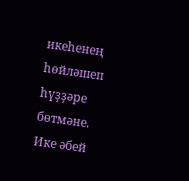икеһенең һөйләшеп һүҙҙәре бөтмәне. Ике әбей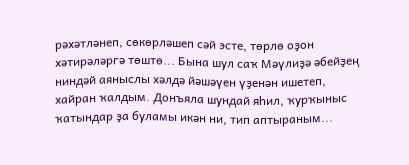рәхәтләнеп, сөкөрләшеп сәй эсте, төрлө оҙон хәтирәләргә төштө... Бына шул саҡ Мәүлиҙә әбейҙең ниндәй аяныслы хәлдә йәшәүен үҙенән ишетеп, хайран ҡалдым. Донъяла шундай яһил, ҡурҡыныс ҡатындар ҙа буламы икән ни, тип аптыраным...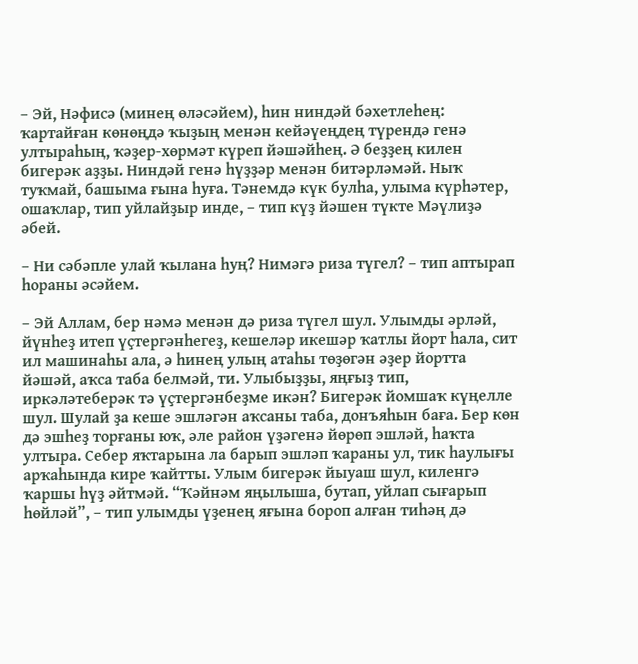– Эй, Нәфисә (минең өләсәйем), һин ниндәй бәхетлеһең: ҡартайған көнөңдә ҡыҙың менән кейәүеңдең түрендә генә ултыраһың, ҡәҙер-хөрмәт күреп йәшәйһең. Ә беҙҙең килен бигерәк аҙҙы. Ниндәй генә һүҙҙәр менән битәрләмәй. Ныҡ туҡмай, башыма ғына һуға. Тәнемдә күк булһа, улыма күрһәтер, ошаҡлар, тип уйлайҙыр инде, – тип күҙ йәшен түкте Мәүлиҙә әбей.

– Ни сәбәпле улай ҡылана һуң? Нимәгә риза түгел? – тип аптырап һораны әсәйем.

– Эй Аллам, бер нәмә менән дә риза түгел шул. Улымды әрләй, йүнһеҙ итеп үҫтергәнһегеҙ, кешеләр икешәр ҡатлы йорт һала, сит ил машинаһы ала, ә һинең улың атаһы төҙөгән әҙер йортта йәшәй, аҡса таба белмәй, ти. Улыбыҙҙы, яңғыҙ тип, иркәләтеберәк тә үҫтергәнбеҙме икән? Бигерәк йомшаҡ күңелле шул. Шулай ҙа кеше эшләгән аҡсаны таба, донъяһын баға. Бер көн дә эшһеҙ торғаны юҡ, әле район үҙәгенә йөрөп эшләй, һаҡта ултыра. Себер яҡтарына ла барып эшләп ҡараны ул, тик һаулығы арҡаһында кире ҡайтты. Улым бигерәк йыуаш шул, киленгә ҡаршы һүҙ әйтмәй. “Ҡәйнәм яңылыша, бутап, уйлап сығарып һөйләй”, – тип улымды үҙенең яғына бороп алған тиһәң дә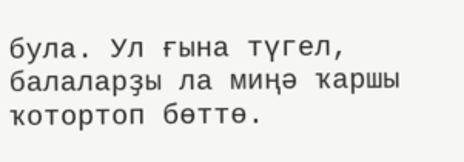була. Ул ғына түгел, балаларҙы ла миңә ҡаршы ҡотортоп бөттө.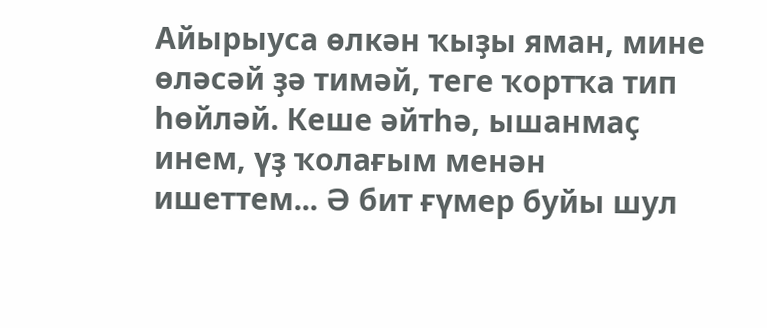Айырыуса өлкән ҡыҙы яман, мине өләсәй ҙә тимәй, теге ҡортҡа тип һөйләй. Кеше әйтһә, ышанмаҫ инем, үҙ ҡолағым менән ишеттем... Ә бит ғүмер буйы шул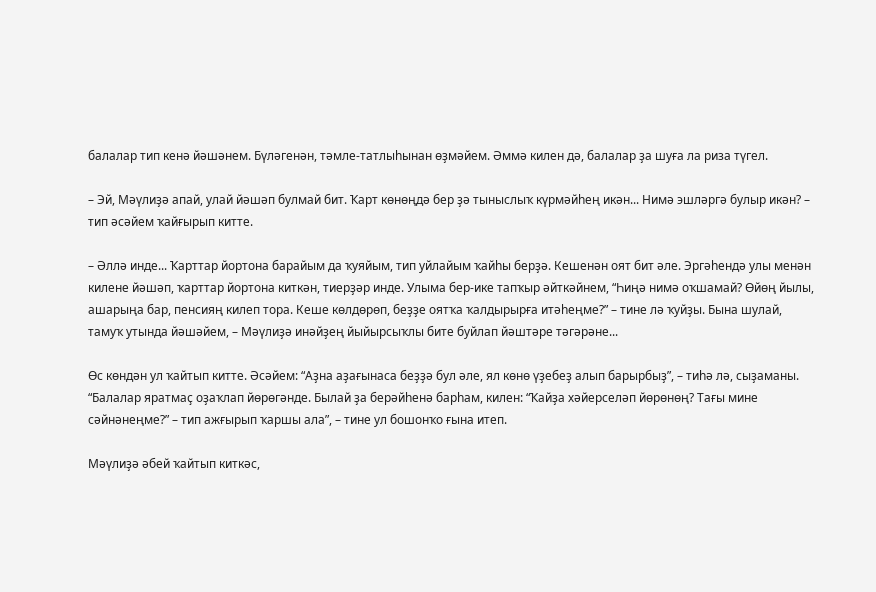балалар тип кенә йәшәнем. Бүләгенән, тәмле-татлыһынан өҙмәйем. Әммә килен дә, балалар ҙа шуға ла риза түгел.

– Эй, Мәүлиҙә апай, улай йәшәп булмай бит. Ҡарт көнөңдә бер ҙә тыныслыҡ күрмәйһең икән... Нимә эшләргә булыр икән? – тип әсәйем ҡайғырып китте.

– Әллә инде... Ҡарттар йортона барайым да ҡуяйым, тип уйлайым ҡайһы берҙә. Кешенән оят бит әле. Эргәһендә улы менән килене йәшәп, ҡарттар йортона киткән, тиерҙәр инде. Улыма бер-ике тапҡыр әйткәйнем, “Һиңә нимә оҡшамай? Өйөң йылы, ашарыңа бар, пенсияң килеп тора. Кеше көлдөрөп, беҙҙе оятҡа ҡалдырырға итәһеңме?” – тине лә ҡуйҙы. Бына шулай, тамуҡ утында йәшәйем, – Мәүлиҙә инәйҙең йыйырсыҡлы бите буйлап йәштәре тәгәрәне...

Өс көндән ул ҡайтып китте. Әсәйем: “Аҙна аҙағынаса беҙҙә бул әле, ял көнө үҙебеҙ алып барырбыҙ”, – тиһә лә, сыҙаманы. “Балалар яратмаҫ оҙаҡлап йөрөгәнде. Былай ҙа берәйһенә барһам, килен: “Ҡайҙа хәйерселәп йөрөнөң? Тағы мине сәйнәнеңме?” – тип ажғырып ҡаршы ала”, – тине ул бошонҡо ғына итеп.

Мәүлиҙә әбей ҡайтып киткәс,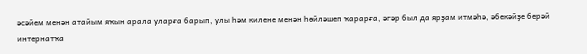әсәйем менән атайым яҡын арала уларға барып, улы һәм килене менән һөйләшеп ҡарарға, әгәр был да ярҙам итмәһә, әбекәйҙе берәй интернатҡа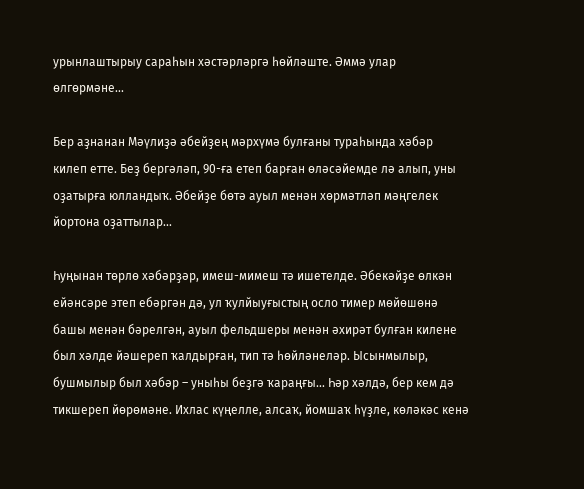урынлаштырыу сараһын хәстәрләргә һөйләште. Әммә улар өлгөрмәне...

Бер аҙнанан Мәүлиҙә әбейҙең мәрхүмә булғаны тураһында хәбәр килеп етте. Беҙ бергәләп, 90-ға етеп барған өләсәйемде лә алып, уны оҙатырға юлландыҡ. Әбейҙе бөтә ауыл менән хөрмәтләп мәңгелек йортона оҙаттылар...

Һуңынан төрлө хәбәрҙәр, имеш-мимеш тә ишетелде. Әбекәйҙе өлкән ейәнсәре этеп ебәргән дә, ул ҡулйыуғыстың осло тимер мөйөшөнә башы менән бәрелгән, ауыл фельдшеры менән әхирәт булған килене был хәлде йәшереп ҡалдырған, тип тә һөйләнеләр. Ысынмылыр, бушмылыр был хәбәр – уныһы беҙгә ҡараңғы... Һәр хәлдә, бер кем дә тикшереп йөрөмәне. Ихлас күңелле, алсаҡ, йомшаҡ һүҙле, көләкәс кенә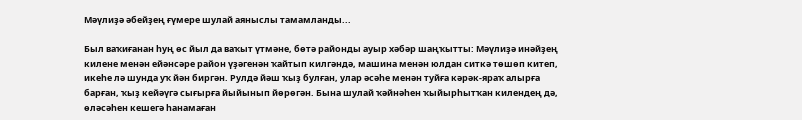Мәүлиҙә әбейҙең ғүмере шулай аяныслы тамамланды...

Был ваҡиғанан һуң өс йыл да ваҡыт үтмәне, бөтә районды ауыр хәбәр шаңҡытты: Мәүлиҙә инәйҙең килене менән ейәнсәре район үҙәгенән ҡайтып килгәндә, машина менән юлдан ситкә төшөп китеп, икеһе лә шунда уҡ йән биргән. Рулдә йәш ҡыҙ булған, улар әсәһе менән туйға кәрәк-яраҡ алырға барған, ҡыҙ кейәүгә сығырға йыйынып йөрөгән. Бына шулай ҡәйнәһен ҡыйырһытҡан килендең дә, өләсәһен кешегә һанамаған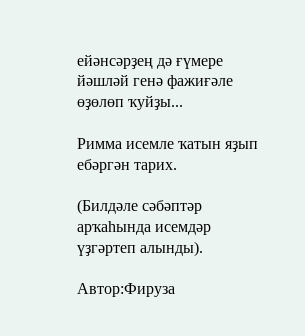ейәнсәрҙең дә ғүмере йәшләй генә фажиғәле өҙөлөп ҡуйҙы...

Римма исемле ҡатын яҙып ебәргән тарих.

(Билдәле сәбәптәр арҡаһында исемдәр үҙгәртеп алынды).

Автор:Фируза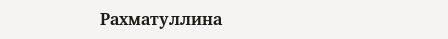Рахматуллина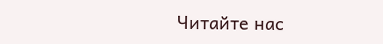Читайте нас